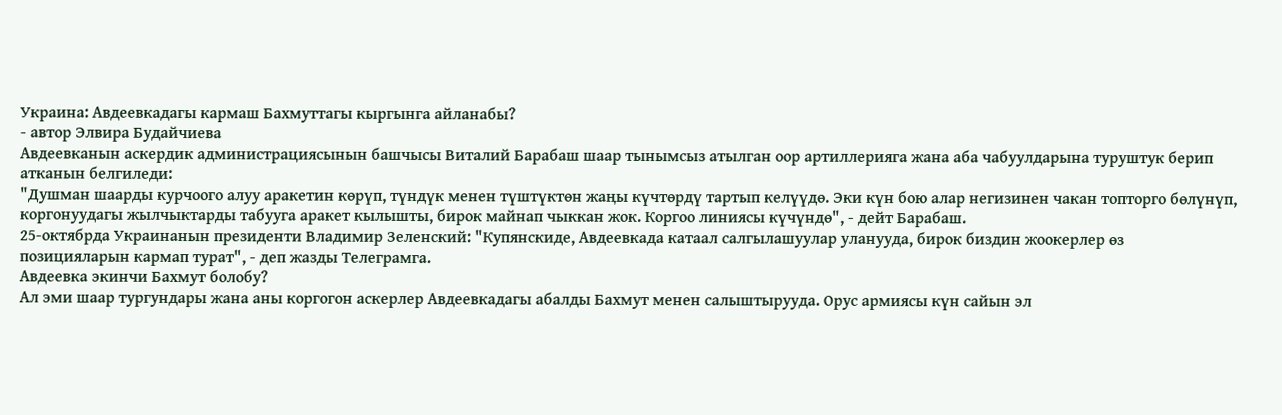Украина: Авдеевкадагы кармаш Бахмуттагы кыргынга айланабы?
- автор Элвира Будайчиева
Авдеевканын аскердик администрациясынын башчысы Виталий Барабаш шаар тынымсыз атылган оор артиллерияга жана аба чабуулдарына туруштук берип атканын белгиледи:
"Душман шаарды курчоого алуу аракетин көрүп, түндүк менен түштүктөн жаңы күчтөрдү тартып келүүдө. Эки күн бою алар негизинен чакан топторго бөлүнүп, коргонуудагы жылчыктарды табууга аракет кылышты, бирок майнап чыккан жок. Коргоо линиясы күчүндө", - дейт Барабаш.
25-октябрда Украинанын президенти Владимир Зеленский: "Купянскиде, Авдеевкада катаал салгылашуулар уланууда, бирок биздин жоокерлер өз позицияларын кармап турат", - деп жазды Телеграмга.
Авдеевка экинчи Бахмут болобу?
Ал эми шаар тургундары жана аны коргогон аскерлер Авдеевкадагы абалды Бахмут менен салыштырууда. Орус армиясы күн сайын эл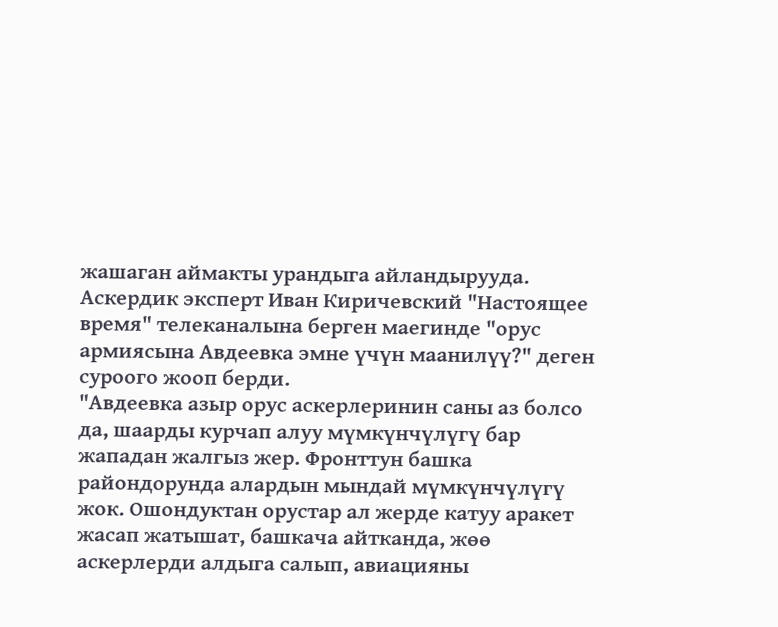жашаган аймакты урандыга айландырууда.
Аскердик эксперт Иван Киричевский "Настоящее время" телеканалына берген маегинде "орус армиясына Авдеевка эмне үчүн маанилүү?" деген суроого жооп берди.
"Авдеевка азыр орус аскерлеринин саны аз болсо да, шаарды курчап алуу мүмкүнчүлүгү бар жападан жалгыз жер. Фронттун башка райондорунда алардын мындай мүмкүнчүлүгү жок. Ошондуктан орустар ал жерде катуу аракет жасап жатышат, башкача айтканда, жөө аскерлерди алдыга салып, авиацияны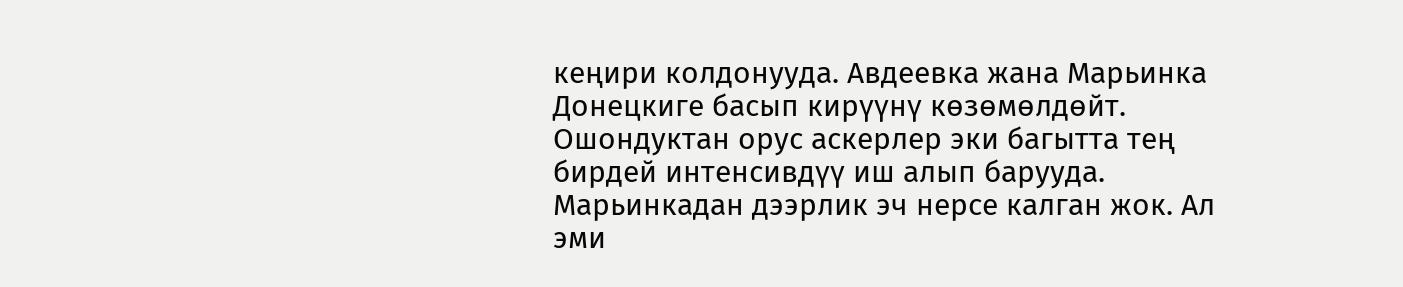кеңири колдонууда. Авдеевка жана Марьинка Донецкиге басып кирүүнү көзөмөлдөйт. Ошондуктан орус аскерлер эки багытта тең бирдей интенсивдүү иш алып барууда. Марьинкадан дээрлик эч нерсе калган жок. Ал эми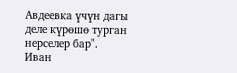Авдеевка үчүн дагы деле күрөшө турган нерселер бар".
Иван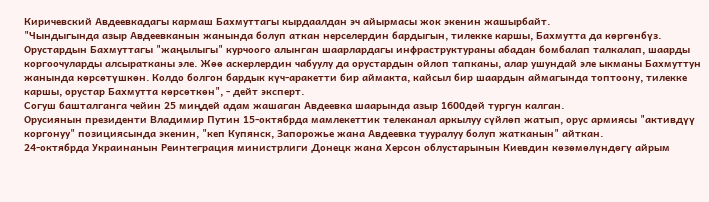Киричевский Авдеевкадагы кармаш Бахмуттагы кырдаалдан эч айырмасы жок экенин жашырбайт.
"Чындыгында азыр Авдеевканын жанында болуп аткан нерселердин бардыгын, тилекке каршы, Бахмутта да көргөнбүз. Орустардын Бахмуттагы "жаңылыгы" курчоого алынган шаарлардагы инфраструктураны абадан бомбалап талкалап, шаарды коргоочуларды алсыратканы эле. Жөө аскерлердин чабуулу да орустардын ойлоп тапканы, алар ушундай эле ыкманы Бахмуттун жанында көрсөтүшкөн. Колдо болгон бардык күч-аракетти бир аймакта, кайсыл бир шаардын аймагында топтоону, тилекке каршы, орустар Бахмутта көрсөткөн", - дейт эксперт.
Согуш башталганга чейин 25 миңдей адам жашаган Авдеевка шаарында азыр 1600дөй тургун калган.
Орусиянын президенти Владимир Путин 15-октябрда мамлекеттик телеканал аркылуу сүйлөп жатып, орус армиясы "активдүү коргонуу" позициясында экенин, "кеп Купянск, Запорожье жана Авдеевка тууралуу болуп жатканын" айткан.
24-октябрда Украинанын Реинтеграция министрлиги Донецк жана Херсон облустарынын Киевдин көзөмөлүндөгү айрым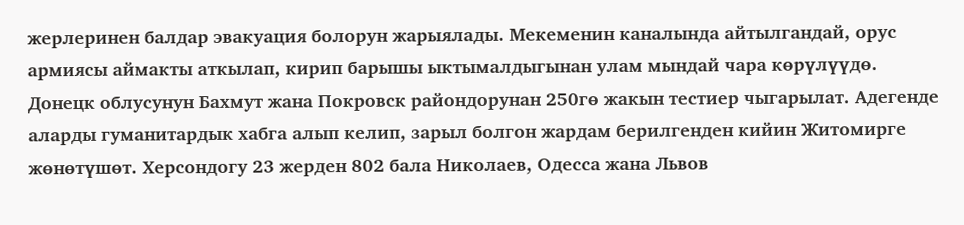жерлеринен балдар эвакуация болорун жарыялады. Мекеменин каналында айтылгандай, орус армиясы аймакты аткылап, кирип барышы ыктымалдыгынан улам мындай чара көрүлүүдө.
Донецк облусунун Бахмут жана Покровск райондорунан 250гө жакын тестиер чыгарылат. Адегенде аларды гуманитардык хабга алып келип, зарыл болгон жардам берилгенден кийин Житомирге жөнөтүшөт. Херсондогу 23 жерден 802 бала Николаев, Одесса жана Львов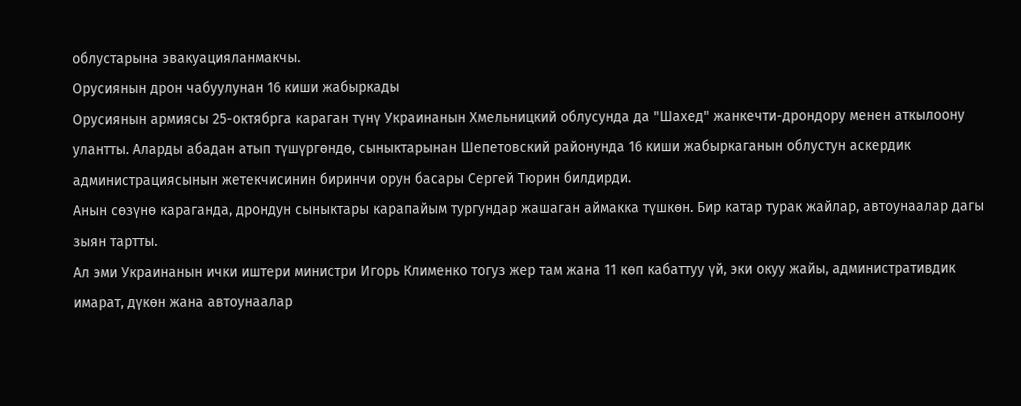облустарына эвакуацияланмакчы.
Орусиянын дрон чабуулунан 16 киши жабыркады
Орусиянын армиясы 25-октябрга караган түнү Украинанын Хмельницкий облусунда да "Шахед" жанкечти-дрондору менен аткылоону улантты. Аларды абадан атып түшүргөндө, сыныктарынан Шепетовский районунда 16 киши жабыркаганын облустун аскердик администрациясынын жетекчисинин биринчи орун басары Сергей Тюрин билдирди.
Анын сөзүнө караганда, дрондун сыныктары карапайым тургундар жашаган аймакка түшкөн. Бир катар турак жайлар, автоунаалар дагы зыян тартты.
Ал эми Украинанын ички иштери министри Игорь Клименко тогуз жер там жана 11 көп кабаттуу үй, эки окуу жайы, административдик имарат, дүкөн жана автоунаалар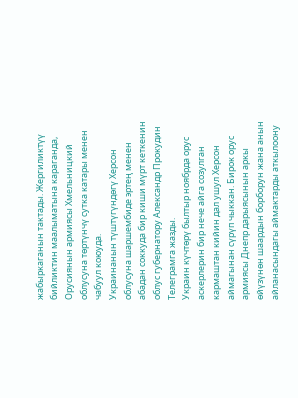жабыркаганын тактады. Жергиликтүү бийликтин маалыматына караганда, Орусиянын армиясы Хмельницкий облусуна төртүнчү сутка катары менен чабуул коюуда.
Украинанын түштүгүндөгү Херсон облусуна шаршембиде эртең менен абадан соккуда бир киши мүрт кеткенин облус губернатору Александр Прокудин Телеграмга жазды.
Украин күчтөрү былтыр ноябрда орус аскерлерин бир нече айга созулган кармаштан кийин дал ушул Херсон аймагынан сүрүп чыккан. Бирок орус армиясы Днепр дарыясынын аркы өйүзүнөн шаардын борборун жана анын айланасындагы аймактарды аткылоону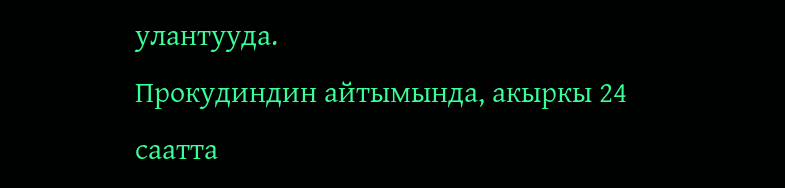улантууда.
Прокудиндин айтымында, акыркы 24 саатта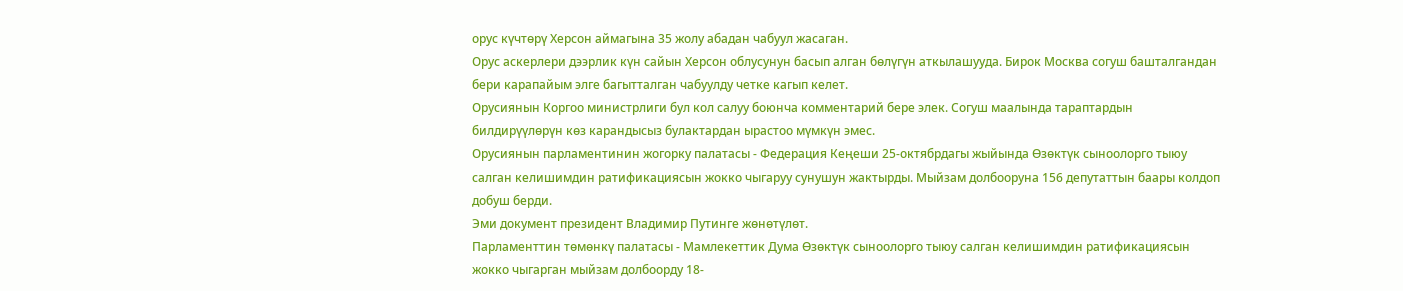орус күчтөрү Херсон аймагына 35 жолу абадан чабуул жасаган.
Орус аскерлери дээрлик күн сайын Херсон облусунун басып алган бөлүгүн аткылашууда. Бирок Москва согуш башталгандан бери карапайым элге багытталган чабуулду четке кагып келет.
Орусиянын Коргоо министрлиги бул кол салуу боюнча комментарий бере элек. Согуш маалында тараптардын билдирүүлөрүн көз карандысыз булактардан ырастоо мүмкүн эмес.
Орусиянын парламентинин жогорку палатасы - Федерация Кеңеши 25-октябрдагы жыйында Өзөктүк сыноолорго тыюу салган келишимдин ратификациясын жокко чыгаруу сунушун жактырды. Мыйзам долбооруна 156 депутаттын баары колдоп добуш берди.
Эми документ президент Владимир Путинге жөнөтүлөт.
Парламенттин төмөнкү палатасы - Мамлекеттик Дума Өзөктүк сыноолорго тыюу салган келишимдин ратификациясын жокко чыгарган мыйзам долбоорду 18-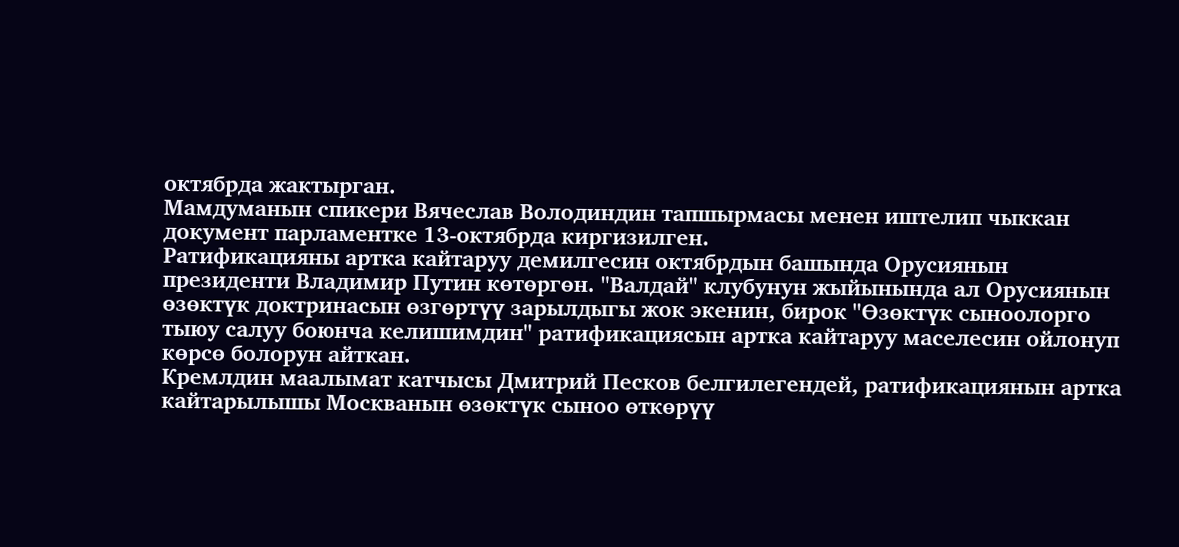октябрда жактырган.
Мамдуманын спикери Вячеслав Володиндин тапшырмасы менен иштелип чыккан документ парламентке 13-октябрда киргизилген.
Ратификацияны артка кайтаруу демилгесин октябрдын башында Орусиянын президенти Владимир Путин көтөргөн. "Валдай" клубунун жыйынында ал Орусиянын өзөктүк доктринасын өзгөртүү зарылдыгы жок экенин, бирок "Өзөктүк сыноолорго тыюу салуу боюнча келишимдин" ратификациясын артка кайтаруу маселесин ойлонуп көрсө болорун айткан.
Кремлдин маалымат катчысы Дмитрий Песков белгилегендей, ратификациянын артка кайтарылышы Москванын өзөктүк сыноо өткөрүү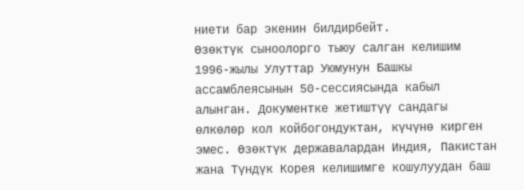ниети бар экенин билдирбейт.
Өзөктүк сыноолорго тыюу салган келишим 1996-жылы Улуттар Уюмунун Башкы ассамблеясынын 50-сессиясында кабыл алынган. Документке жетиштүү сандагы өлкөлөр кол койбогондуктан, күчүнө кирген эмес. Өзөктүк державалардан Индия, Пакистан жана Түндүк Корея келишимге кошулуудан баш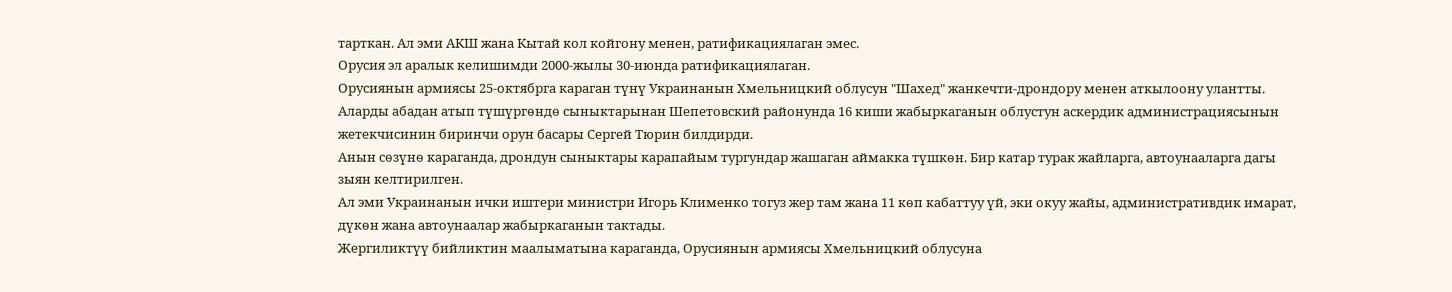тарткан. Ал эми АКШ жана Кытай кол койгону менен, ратификациялаган эмес.
Орусия эл аралык келишимди 2000-жылы 30-июнда ратификациялаган.
Орусиянын армиясы 25-октябрга караган түнү Украинанын Хмельницкий облусун "Шахед" жанкечти-дрондору менен аткылоону улантты. Аларды абадан атып түшүргөндө сыныктарынан Шепетовский районунда 16 киши жабыркаганын облустун аскердик администрациясынын жетекчисинин биринчи орун басары Сергей Тюрин билдирди.
Анын сөзүнө караганда, дрондун сыныктары карапайым тургундар жашаган аймакка түшкөн. Бир катар турак жайларга, автоунааларга дагы зыян келтирилген.
Ал эми Украинанын ички иштери министри Игорь Клименко тогуз жер там жана 11 көп кабаттуу үй, эки окуу жайы, административдик имарат, дүкөн жана автоунаалар жабыркаганын тактады.
Жергиликтүү бийликтин маалыматына караганда, Орусиянын армиясы Хмельницкий облусуна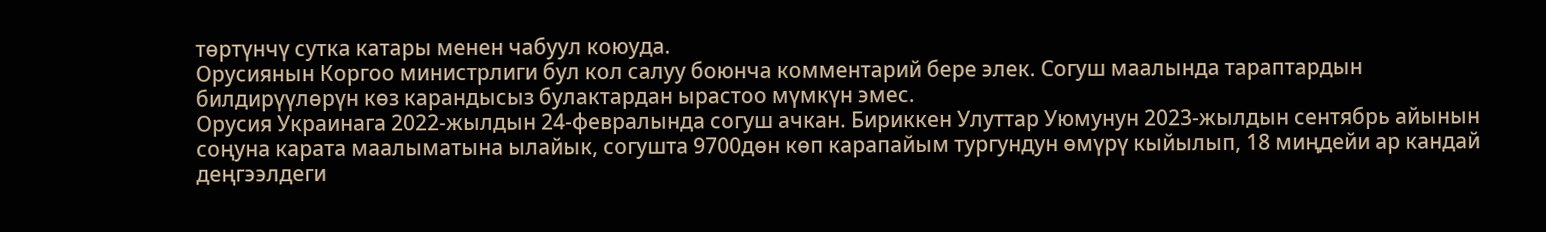төртүнчү сутка катары менен чабуул коюуда.
Орусиянын Коргоо министрлиги бул кол салуу боюнча комментарий бере элек. Согуш маалында тараптардын билдирүүлөрүн көз карандысыз булактардан ырастоо мүмкүн эмес.
Орусия Украинага 2022-жылдын 24-февралында согуш ачкан. Бириккен Улуттар Уюмунун 2023-жылдын сентябрь айынын соңуна карата маалыматына ылайык, согушта 9700дөн көп карапайым тургундун өмүрү кыйылып, 18 миңдейи ар кандай деңгээлдеги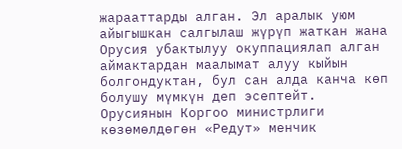жарааттарды алган. Эл аралык уюм айыгышкан салгылаш жүрүп жаткан жана Орусия убактылуу окуппациялап алган аймактардан маалымат алуу кыйын болгондуктан, бул сан алда канча көп болушу мүмкүн деп эсептейт.
Орусиянын Коргоо министрлиги көзөмөлдөгөн «Редут» менчик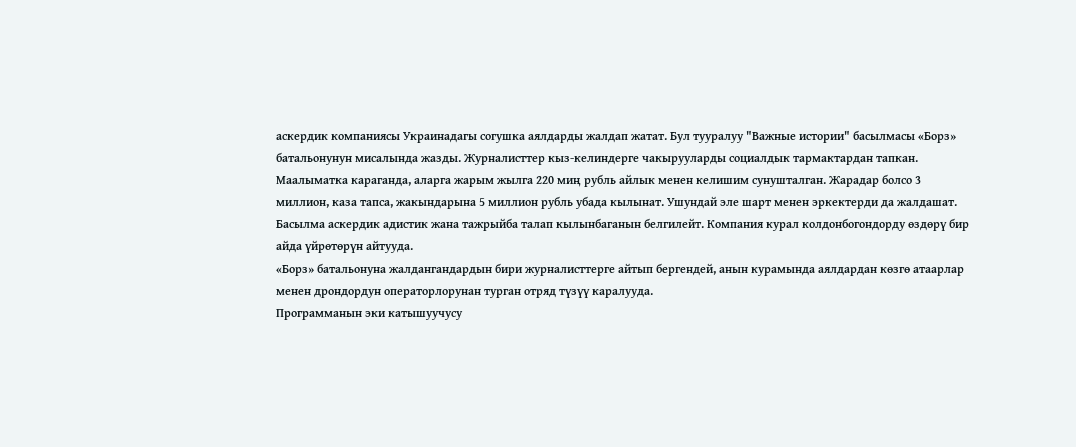аскердик компаниясы Украинадагы согушка аялдарды жалдап жатат. Бул тууралуу "Важные истории" басылмасы «Борз» батальонунун мисалында жазды. Журналисттер кыз-келиндерге чакырууларды социалдык тармактардан тапкан.
Маалыматка караганда, аларга жарым жылга 220 миң рубль айлык менен келишим сунушталган. Жарадар болсо 3 миллион, каза тапса, жакындарына 5 миллион рубль убада кылынат. Ушундай эле шарт менен эркектерди да жалдашат.
Басылма аскердик адистик жана тажрыйба талап кылынбаганын белгилейт. Компания курал колдонбогондорду өздөрү бир айда үйрөтөрүн айтууда.
«Борз» батальонуна жалдангандардын бири журналисттерге айтып бергендей, анын курамында аялдардан көзгө атаарлар менен дрондордун операторлорунан турган отряд түзүү каралууда.
Программанын эки катышуучусу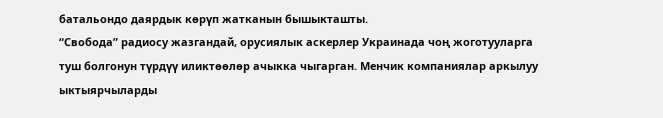батальондо даярдык көрүп жатканын бышыкташты.
“Свобода” радиосу жазгандай, орусиялык аскерлер Украинада чоң жоготууларга туш болгонун түрдүү иликтөөлөр ачыкка чыгарган. Менчик компаниялар аркылуу ыктыярчыларды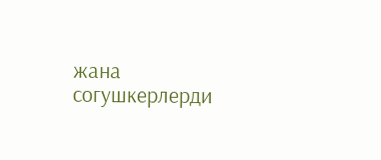жана согушкерлерди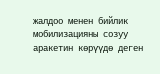жалдоо менен бийлик мобилизацияны созуу аракетин көрүүдө деген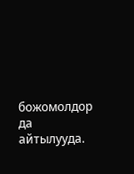божомолдор да айтылууда.